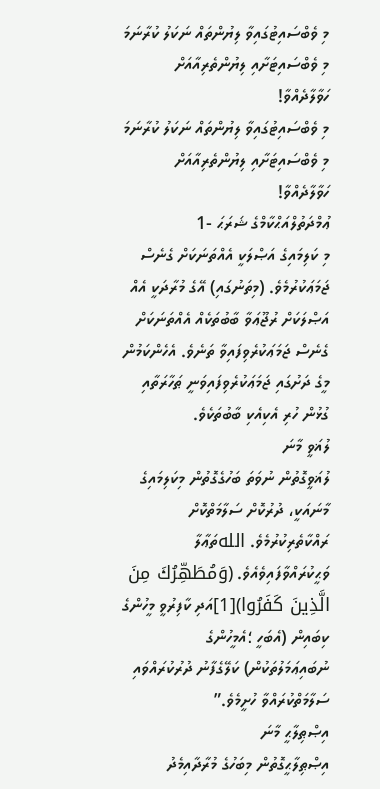މި ވެބްސައިޓުގައިވާ ލިޔުންތައް ނަކަލު ކުރާނަމަ މި ވެބްސައިޓަށާއި ލިޔުންތެރިއާއަށް ހަވާލާދެއްވާ!
މި ވެބްސައިޓުގައިވާ ލިޔުންތައް ނަކަލު ކުރާނަމަ މި ވެބްސައިޓަށާއި ލިޔުންތެރިއާއަށް ހަވާލާދެއްވާ!
ޢުމްދަތުލްއަޙްކާމްގެ ޝަރަޙަ -1
މި ކަލިމައިގެ އަޞްލަކީ އެއްތަނަކަށް ގެނެސް ޖަމަޢަކުރުމެވެ. (މިތަނުގައި) އޭގެ މުރާދަކީ އެއް އަޞްލަކަށް ރުޖޫޢަވާ ބާބުތަކެއް އެއްތަނަކަށް ގެނެސް ޖަމަޢަކުރެވިފައިވާ ތަނެވެ. އެހެންކަމުން މީގެ ދަށުގައި ޖަމަޢަކުރެވިފައިވަނީ ޠަހާރަތާއި ގުޅުން ހުރި އެކިއެކި ބާބުތަކެވެ.
ލުޣަވީ މާނަ
ލުޣަވީގޮތުން ނުވަތަ ބަހުގެގޮތުން މިކަލިމައިގެ މާނައަކީ، ދުރުކޮށް ސަލާމަތްކޮށް ރައްކާތެރިކުރުމެވެ. اللهތަޢާލާ ވަޙީކުރައްވާފައިވެއެވެ. (وَمُطَهِّرُكَ مِنَ الَّذِينَ كَفَرُوا)[1]އަދި ކާފިރުވީ މީހުންގެ ކިބައިން (އެބަހީ ؛އެމީހުންގެ ނުބައިޢަމަލުތަކުން) ކަލޭގެފާނު ދުރުކުރައްވައި ސަލާމަތްކުރައްވާ ހުށީމެވެ.”
އިޞްޠިލާޙީ މާނަ
އިޞްޠިލާޙީގޮތުން މިބަހުގެ މުރާދާއިމެދު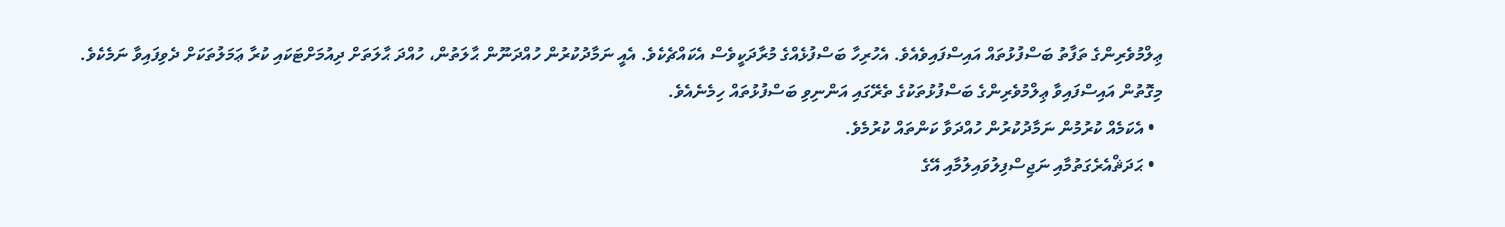ޢިލްމުވެރިންގެ ތަފާތު ބަސްފުޅުތައް އައިސްފައިވެއެވެ. އެހުރިހާ ބަސްފުޅެއްގެ މުރާދަކީވެސް އެކައްޗެކެވެ. އެއީ ނަމާދުކުރުން ހުއްދަނޫން ޙާލަތުން، ހުއްދަ ޙާލަތަށް ދިއުމަށްޓަކައި ކުރާ ޢަމަލުތަކަށް ދެވިފައިވާ ނަމެކެވެ.
މިގޮތުން އައިސްފައިވާ ޢިލްމުވެރިންގެ ބަސްފުޅުތަކުގެ ތެރޭގައި އަންނިވި ބަސްފުޅުތައް ހިމެނެއެވެ.
  • އެކަމެއް ކުރުމުން ނަމާދުކުރުން ހުއްދަވާ ކަންތައް ކުރުމެވެ.
  • ޙަދަޘްއެރެގަތުމާއި ނަޖިސްފިލުވައިލުމާއި އޭގެ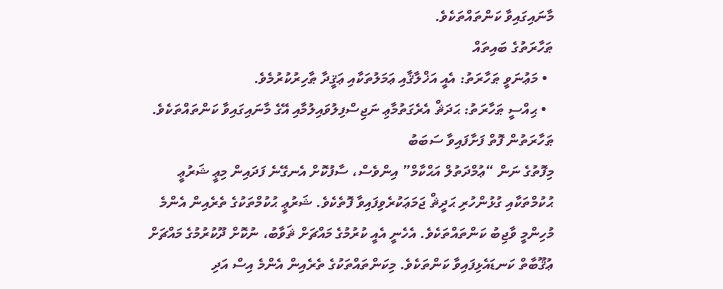މާނައިގައިވާ ކަންތައްތަކެވެ.
ޠަހާރަތުގެ ބައިތައް
  • މަޢުނަވީ ޠަހާރަތު: އެއީ އަޚްލާޤާއި ޢަމަލުތަކާއި ޢަޤީދާ ޠާހިރުކުރުމެވެ.
  • ޙިއްސީ ޠަހާރަތު: ޙަދަޘް އެރެގަތުމާޢި ނަޖިސްފިލުވައިލުމާއި އޭގެ މާނައިގައިވާ ކަންތައްތަކެވެ.
ޠަހާރަތުން ފޮތް ފަށާފައިވާ ސަބަބު
މިފޮތުގެ ނަން “ޢުމްދަތުލް އަޙްކާމް” އިންވެސް، ސާފުކޮށް އެނގޭނެ ފަދައިން މިޢީ ޝަރުޢީ ޙުކުމްތަކާއި ގުޅުންހުރި ޙަދީޘް ޖަމަޢަކުރެވިފައިވާ ފޮތެކެވެ. ޝަރުޢީ ޙުކުމްތަކުގެ ތެރެއިން އެންމެ މުހިންމީ ވާޖިބު ކަންތައްތަކެވެ. އެހެނީ އެއީ ކުރުމުގެ މައްޗަށް ޘަވާބު، ނުކޮށް ދޫކުރުމުގެ މައްޗަށް ޢުޤޫބާތް ކަނޑައެޅިފައިވާ ކަންތަކެވެ. މިކަންތައްތަކުގެ ތެރެއިން އެންމެ އިސް އަދި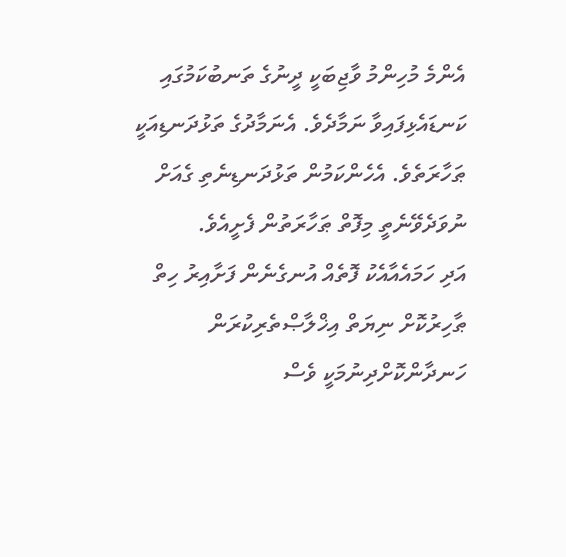އެންމެ މުހިންމު ވާޖިބަކީ ދީނުގެ ތަނބުކަމުގައި ކަނޑައެޅިފައިވާ ނަމާދެވެ. އެނަމާދުގެ ތަޅުދަނޑިއަކީ ޠަހާރަތެވެ. އެހެންކަމުން ތަޅުދަނޑިނެތި ގެއަށް ނުވަދެވޭނެތީ މިފޮތް ޠަހާރަތުން ފެށީއެވެ.
އަދި ހަމައެއާއެކު ފޮތެއް އުނގެނެން ފަށާއިރު ހިތް ޠާހިރުކޮށް ނިޔަތް އިޚްލާޞްތެރިކުރަން ހަނދާންކޮށްދިނުމަކީ ވެސް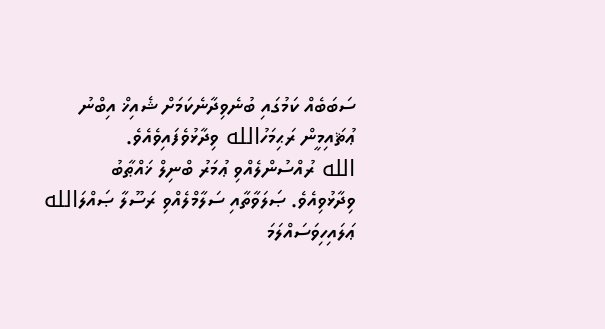ސަބަބެއް ކަމުގައި ބުނެވިދާނެކަމަށް ޝެއިޚް އިބްނު ޢުޘައިމީން ރަޙިމަހުالله ވިދާޅުވެފައިވެއެވެ.
الله ރުއްސުންލެއްވި ޢުމަރު ބްނިލް ޚައްޠާބު ވިދާޅުވިއެވެ. ޞަލަވާތާއި ސަލާމްލެއްވި ރަސޫލާ ޞައްލަالله ޢަލައިހިވަސައްލަމަ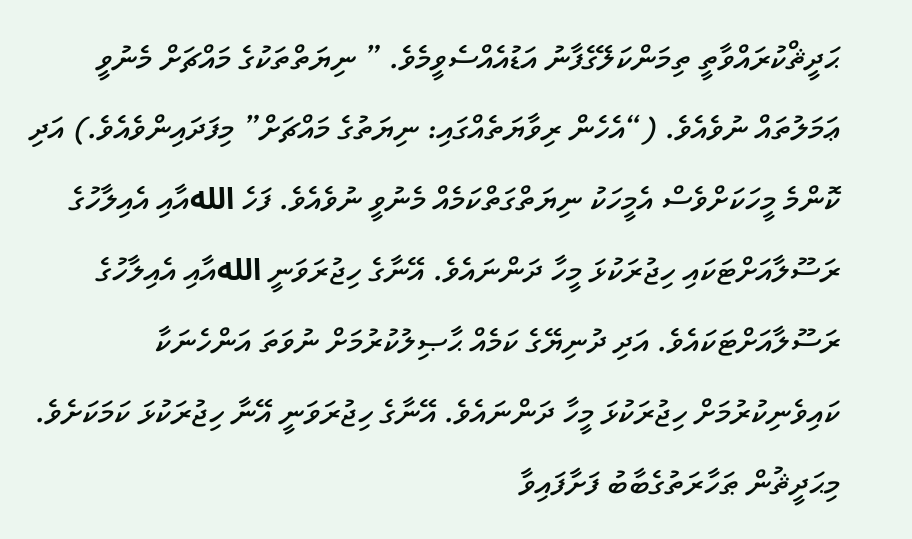ޙަދީޘްކުރައްވާތީ ތިމަންކަލޭގެފާނު އަޑުއެއްސެވީމެވެ. ” ނިޔަތްތަކުގެ މައްޗަށް މެނުވީ ޢަމަލުތައް ނުވެއެވެ. (“އެހެން ރިވާޔަތެއްގައި: ނިޔަތުގެ މައްޗަށް” މިފަދައިންވެއެވެ.) އަދި ކޮންމެ މީހަކަށްވެސް އެމީހަކު ނިޔަތްގަތްކަމެއް މެނުވީ ނުވެއެވެ. ފަހެ اللهއާއި އެއިލާހުގެ ރަސޫލާއަށްޓަކައި ހިޖުރަކުޅަ މީހާ ދަންނައެވެ. އޭނާގެ ހިޖުރަވަނީ اللهއާއި އެއިލާހުގެ ރަސޫލާއަށްޓަކައެވެ. އަދި ދުނިޔޭގެ ކަމެއް ޙާޞިލުކުރުމަށް ނުވަތަ އަންހެނަކާ ކައިވެނިކުރުމަށް ހިޖުރަކުޅަ މީހާ ދަންނައެވެ. އޭނާގެ ހިޖުރަވަނީ އޭނާ ހިޖުރަކުޅަ ކަމަކަށެވެ.
މިޙަދީޘުން ޠަހާރަތުގެބާބު ފަށާފައިވާ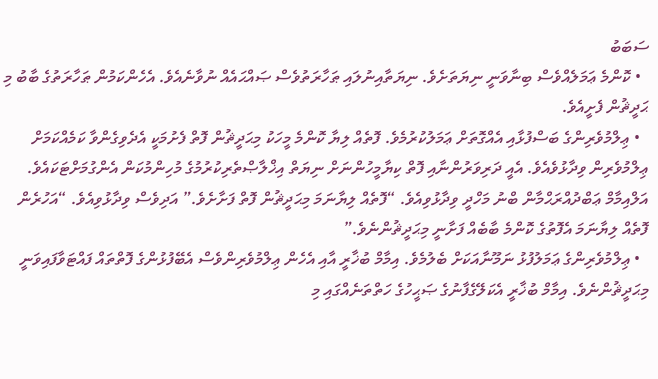ސަބަބު
  • ކޮންމެ ޢަމަލެއްވެސް ބިނާވަނީ ނިޔަތަށެވެ. ނިޔަތާއިނުލައި ޠަހާރަތުވެސް ޞައްޙައެއް ނުވާނެއެވެ. އެހެންކަމުން ޠަހާރަތުގެ ބާބު މި ޙަދީޘުން ފެށީއެވެ.
  • ޢިލްމުވެރިންގެ ބަސްފުޅާއި އެއްގޮތަށް ޢަމަލުކުރުމެވެ. ފޮތެއް ލިޔާ ކޮންމެ މީހަކު މިޙަދީޘުން ފޮތް ފެށުމަކީ އެދެވިގެންވާ ކަމެއްކަމަށް ޢިލްމުވެރިން ވިދާޅުވެއެވެ. އެއީ ދަރިވަރުންނާއި ފޮތް ކިޔާމީހުންނަށް ނިޔަތް އިޚްލާޞްތެރިކުރުމުގެ މުހިންމުކަން އެންގުމަށްޓަކައެވެ.
އަލްއިމާމް ޢަބްދުއްރަޙްމާން ބްނު މަހްދީ ވިދާޅުވިއެވެ. “ފޮތެއް ލިޔާނަމަ މިޙަދީޘުން ފޮތް ފަށާށެވެ.” އަދިވެސް ވިދާޅުވިއެވެ. “އަހުރެން ފޮތެއް ލިޔާނަމަ އެފޮތުގެ ކޮންމެ ބާބެއް ފަށާނީ މިޙަދީޘުންނެވެ.”
  • ޢިލްމުވެރިންގެ ޢަމަލުފުޅު ނަމޫނާއަކަށް ބެލުމެވެ. އިމާމް ބުޚާރީ އާއި އެހެން ޢިލްމުވެރިންވެސް އެބޭފުޅުންގެ ފޮތްތައް ފައްޓަވާފައިވަނީ މިޙަދީޘުންނެވެ. އިމާމް ބުޚާރީ އެކަލޭގެފާނުގެ ޞަޙީހުގެ ހަތްތަނެއްގައި މި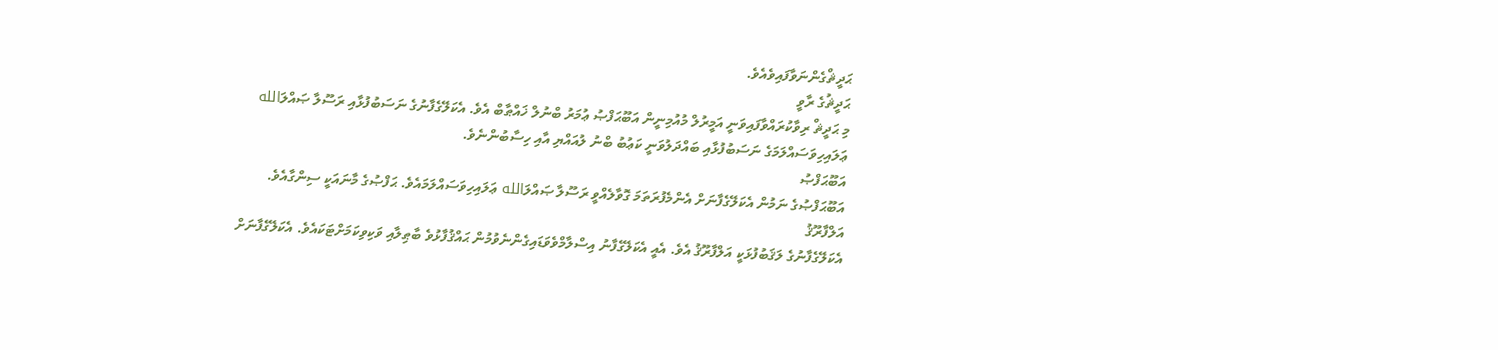ޙަދީޘްގެންނަވާފައިވެއެވެ.
ޙަދީޘުގެ ރާވީ
މި ޙަދީޘް ރިވާކުރައްވާފައިވަނީ އަމީރުލް މުއުމިނީން އަބޫޙަފްޞު ޢުމަރު ބްނުލް ޚައްޠާބް އެވެ. އެކަލޭގެފާނުގެ ނަސަބުފުޅާއި ރަސޫލާ ޞައްލަالله ޢަލައިހިވަސައްލަމަގެ ނަސަބުފުޅާއި ބައްދަލުވަނީ ކަޢުބު ބްނު ލުއައްޔި އާއި ހިސާބުންނެވެ.
އަބޫޙަފްޞު
އަބޫޙަފްޞުގެ ނަމުން އެކަލޭގެފާނަށް އެންމެފުރަތަމަ ގޮވާލެއްވީ ރަސޫލާ ޞައްލަالله ޢަލައިހިވަސައްލަމައެވެ. ޙަފްޞުގެ މާނައަކީ ސިންގާއެވެ.
އަލްފާރޫޤު
އެކަލޭގެފާނުގެ ލަޤަބުފުޅަކީ އަލްފާރޫޤު އެވެ. އެއީ އެކަލޭގެފާނު އިސްލާމްވެވަޑައިގެންނެވުމުން ޙައްޤުފާޅުވެ ބާޠިލާއި ވަކިވިކަމަށްޓަކައެވެ. އެކަލޭގެފާނަށް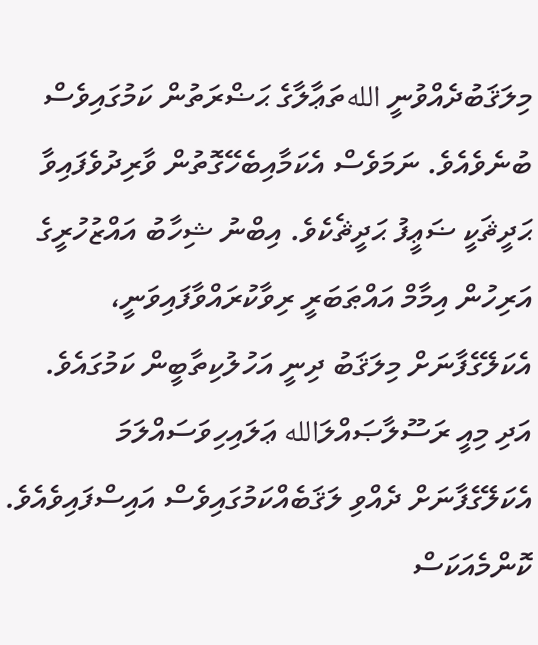މިލަޤަބުދެއްވުނީ اللهތަޢާލާގެ ޙަޟްރަތުން ކަމުގައިވެސް ބުނެވެއެވެ. ނަމަވެސް އެކަމާއިބެހޭގޮތުން ވާރިދުވެފައިވާ ޙަދީޘަކީ ޟަޢީފު ޙަދީޘެކެވެ. އިބްނު ޝިހާބު އައްޒުހުރީގެ އަރިހުން އިމާމް އައްޠަބަރީ ރިވާކުރައްވާފައިވަނީ، އެކަލޭގެފާނަށް މިލަޤަބު ދިނީ އަހުލުކިތާބީން ކަމުގައެވެ. އަދި މިއީ ރަސޫލާޞައްލަالله ޢަލައިހިވަސައްލަމަ އެކަލޭގެފާނަށް ދެއްވި ލަޤަބެއްކަމުގައިވެސް އައިސްފައިވެއެވެ. ކޮންމެއަކަސް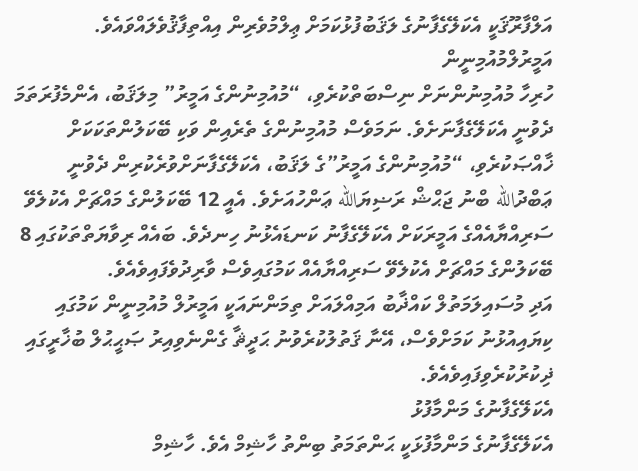އަލްފާރޫޤަކީ އެކަލޭގެފާނުގެ ލަޤަބުފުޅުކަމަށް ޢިލްމުވެރިން އިއްތިފާޤުވެލައްވައެވެ.
އަމީރުލްމުއުމިނީން
ހުރިހާ މުއުމިނުންނަށް ނިސްބަތްކުރެވި، “މުއުމިނުންގެ އަމީރު” މިލަޤަބު، އެންމެފުރަތަމަ ދެވުނީ އެކަލޭގެފާނަށެވެ. ނަމަވެސް މުއުމިނުންގެ ތެރެއިން ވަކި ބޭކަލުންތަކަކަށް ޚާއްޞަކުރެވި، “މުއުމިނުންގެ އަމީރު”ގެ ލަޤަބު، އެކަލޭގެފާނަށްވުރެކުރިން ދެވުނީ ޢަބްދުالله ބްނު ޖަޙްޝް ރަޟިޔަالله ޢަންހުއަށެވެ. އެއީ 12 ބޭކަލުންގެ މައްޗަށް އެކުލެވޭ ސަރިއްޔާއެއްގެ އަމީރަކަށް އެކަލޭގެފާނު ކަނޑައެޅުނު ހިނދެވެ. ބައެއް ރިވާޔަތްތަކުގައި 8 ބޭކަލުންގެ މައްޗަށް އެކުލެވޭ ސަރިއްޔާއެއް ކަމުގައިވެސް ވާރިދުވެފައިވެއެވެ.
އަދި މުސައިލަމަތުލް ކައްޛާބު އަމިއްލައަށް ތިމަންނައަކީ އަމީރުލް މުއުމިނީން ކަމުގައި ކިޔައިއުޅުނު ކަމަށްވެސް، އޭނާ ޤަތުލުކުރެވުނު ޙަދީޘާ ގެންނެވިއިރު ޞަޙީޙުލް ބުޚާރީގައި ޛިކުރުކުރެވިފައިވެއެވެ.
އެކަލޭގެފާނުގެ މަންމާފުޅު
އެކަލޭގެފާނުގެ މަންމާފުޅަކީ ޙަންތަމަތު ބިންތު ހާޝިމް އެވެ. ހާޝިމް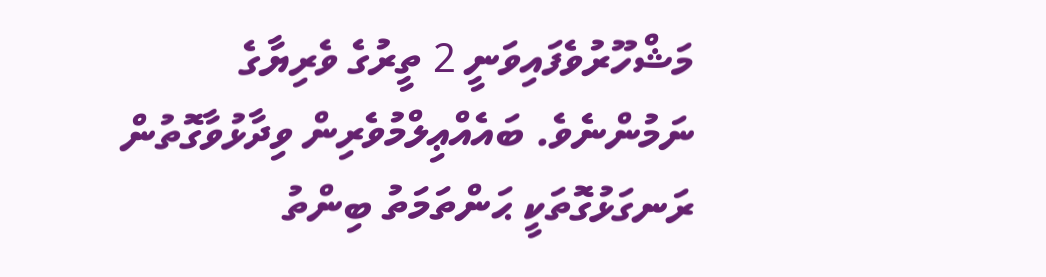މަޝްހޫރުވެފައިވަނީ 2 ތީރުގެ ވެރިޔާގެ ނަމުންނެވެ. ބައެއްޢިލްމުވެރިން ވިދާޅުވާގޮތުން ރަނގަޅުގޮތަކީ ޙަންތަމަތު ބިންތު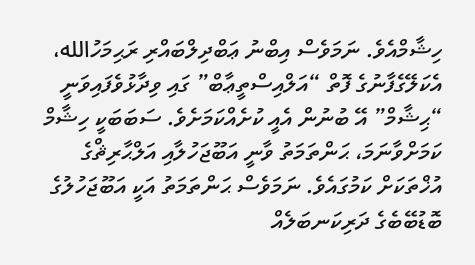ހިޝާމްއެވެ. ނަމަވެސް އިބްނު ޢަބްދިލްބައްރި ރަޙިމަހުالله، އެކަލޭގެފާނުގެ ފޮތް “އަލްއިސްތީޢާބް” ގައި ވިދާޅުވެފައިވަނީ “ޙިޝާމް” އޭ ބުނުން އެއީ ކުށެއްކަމަށެވެ. ސަބަބަކީ ހިޝާމް ކަމަށްވާނަމަ، ޙަންތަމަތު ވާނީ އަބޫޖަހުލާއި އަލްޙާރިޘްގެ އުޚްތަކަށް ކަމުގައެވެ. ނަމަވެސް ޙަންތަމަތު އަކީ އަބޫޖަހުލުގެ ބޮޑުބޭބެގެ ދަރިކަނބަލެއް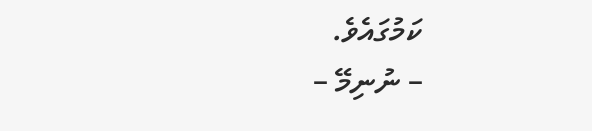ކަމުގައެވެ.
– ނުނިމޭ –